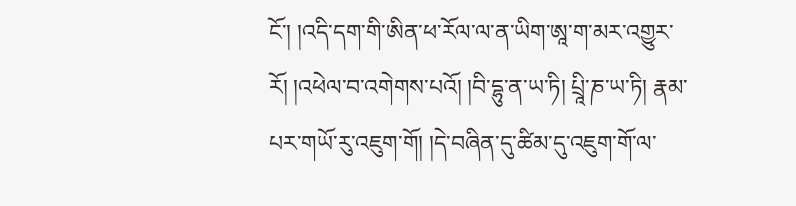ངོ་། །འདི་དག་གི་ཨིན་ཕ་རོལ་ལ་ན་ཡིག་ཨཱ་ག་མར་འགྱུར་རོ། །འཕེལ་བ་འགེགས་པའོ། །བི་དྷུ་ན་ཡ་ཏི། པྲཱི་ཎ་ཡ་ཏི། རྣམ་པར་གཡོ་རུ་འཇུག་གོ། །དེ་བཞིན་དུ་ཚིམ་དུ་འཇུག་གོ་ལ་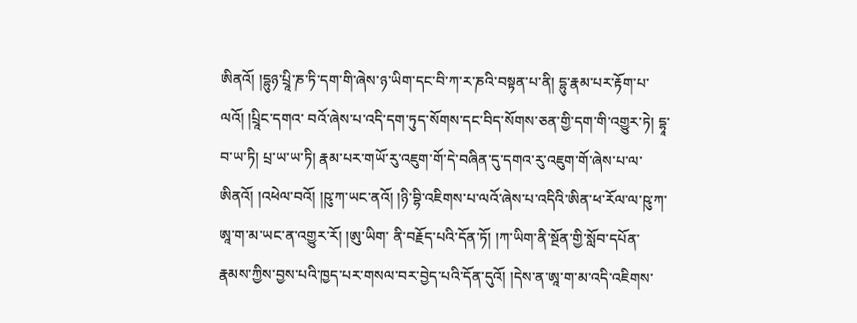ཨིནའོ། །དྷུཉ་པྲཱི་ཎ་ཏི་དག་གི་ཞེས་ཉ་ཡིག་དང་བི་ཀ་ར་ཎའི་བསྟན་པ་ནི། དྷུ་རྣམ་པར་རྟོག་པ་ལའོ། །པྲཱིང་དགའ་ བའོ་ཞེས་པ་འདི་དག་ཏུད་སོགས་དང་བིད་སོགས་ཅན་གྱི་དག་གི་འགྱུར་ཏེ། དྷཱ་བ་ཡ་ཏི། པྲ་ཡ་ཡ་ཏི། རྣམ་པར་གཡོ་རུ་འཇུག་གོ་དེ་བཞིན་དུ་དགའ་རུ་འཇུག་གོ་ཞེས་པ་ལ་ཨིནའོ། །འཕེལ་བའོ། །ཥུ་ཀ་ཡང་ནའོ། །ཉི་བྷི་འཇིགས་པ་ལའོ་ཞེས་པ་འདིའི་ཨིན་ཕ་རོལ་ལ་ཥུ་ཀ་ཨཱ་ག་མ་ཡང་ན་འགྱུར་རོ། །ཨུ་ཡིག་ ནི་བརྗོད་པའི་དོན་ཏོ། །ཀ་ཡིག་ནི་སྔོན་གྱི་སློབ་དཔོན་རྣམས་ཀྱིས་བྱས་པའི་ཁྱད་པར་གསལ་བར་བྱེད་པའི་དོན་དུའོ། །དེས་ན་ཨཱ་ག་མ་འདི་འཇིགས་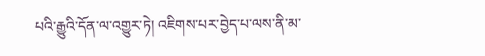པའི་རྒྱུའི་དོན་ལ་འགྱུར་ཏེ། འཇིགས་པར་བྱེད་པ་ལས་ནི་མ་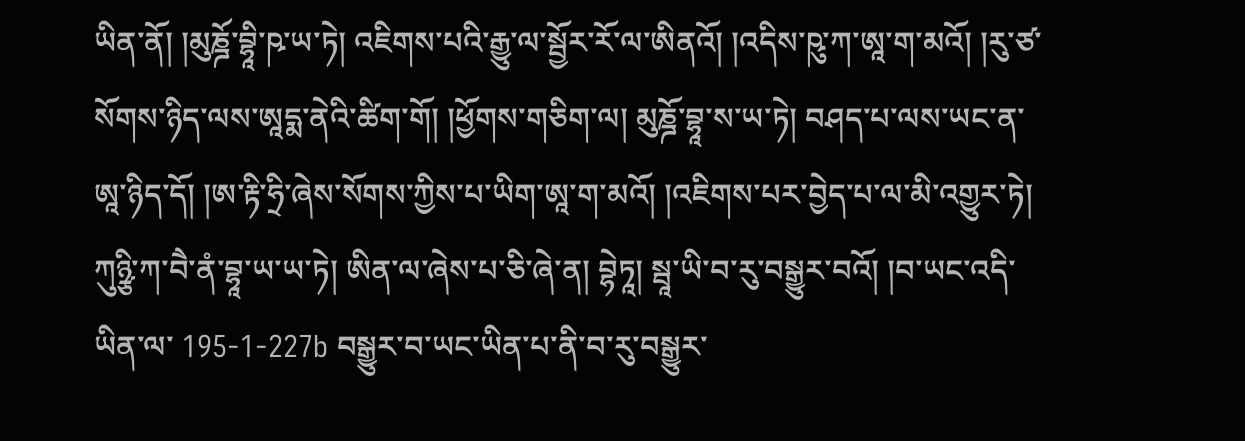ཡིན་ནོ། །མུཎྜོ་བྷཱི་ཥ་ཡ་ཏེ། འཇིགས་པའི་རྒྱུ་ལ་སྦྱོར་རོ་ལ་ཨིནའོ། །འདིས་ཥུ་ཀ་ཨཱ་ག་མའོ། །རུ་ཙ་ སོགས་ཉིད་ལས་ཨཱདྨ་ནེའི་ཚིག་གོ། །ཕྱོགས་གཅིག་ལ། མུཎྜོ་བྷཱ་ས་ཡ་ཏེ། བཤད་པ་ལས་ཡང་ན་ཨཱ་ཉིད་དོ། །ཨ་རྟི་ཧྲི་ཞེས་སོགས་ཀྱིས་པ་ཡིག་ཨཱ་ག་མའོ། །འཇིགས་པར་བྱེད་པ་ལ་མི་འགྱུར་ཏེ། ཀུཉྩི་ཀ་བཻ་ནཾ་བྷཱ་ཡ་ཡ་ཏེ། ཨིན་ལ་ཞེས་པ་ཅི་ཞེ་ན། བྷེཏཱ། སྦཱ་ཡི་བ་རུ་བསྒྱུར་བའོ། །བ་ཡང་འདི་ཡིན་ལ་ 195-1-227b བསྒྱུར་བ་ཡང་ཡིན་པ་ནི་བ་རུ་བསྒྱུར་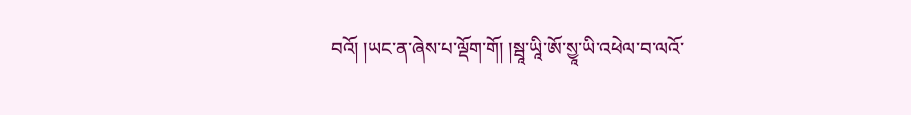བའོ། །ཡང་ན་ཞེས་པ་ལྡོག་གོ། །སྦཱ་ཡཱི་ཨོ་སྱཱ་ཡི་འཕེལ་བ་ལའོ་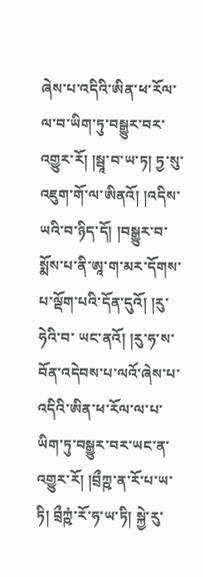ཞེས་པ་འདིའི་ཨིན་ཕ་རོལ་ལ་བ་ཡིག་ཏུ་བསྒྱུར་བར་འགྱུར་རོ། །སྦཱ་བ་ཡ་ཏ། ཏྱ་སུ་འཇུག་གོ་ལ་ཨིནའོ། །འདིས་ཡའི་བ་ཉིད་དོ། །བསྒྱུར་བ་སྨོས་པ་ནི་ཨཱ་ག་མར་དོགས་པ་ལྡོག་པའི་དོན་དུའོ། །རུ་ཧེའི་བ་ ཡང་ནའོ། །རུ་ཧ་ས་བོན་འདེབས་པ་ལའོ་ཞེས་པ་འདིའི་ཨིན་ཕ་རོལ་ལ་པ་ཡིག་ཏུ་བསྒྱུར་བར་ཡང་ན་འགྱུར་རོ། །བྲྀཀྵ་ན་རོ་པ་ཡ་ཏི། བྲྀཀྵཾ་རོ་ཧ་ཡ་ཏི། སྐྱེ་རུ་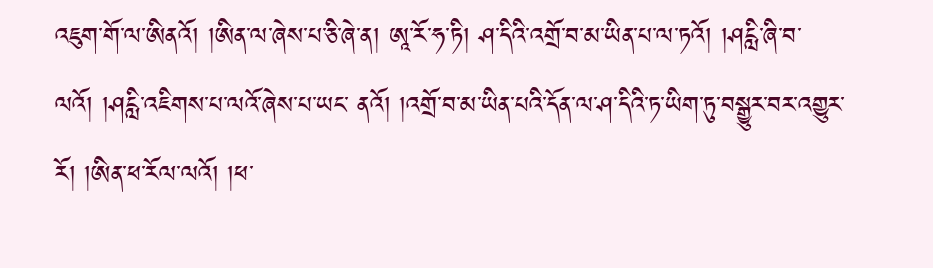འཇུག་གོ་ལ་ཨིནའོ། །ཨིན་ལ་ཞེས་པ་ཅི་ཞེ་ན། ཨཱ་རོ་ཧ་ཏི། ཤ་དིའི་འགྲོ་བ་མ་ཡིན་པ་ལ་ཏའོ། །ཤངླི་ཞི་བ་ལའོ། །ཤངླི་འཇིགས་པ་ལའོ་ཞེས་པ་ཡང་ ནའོ། །འགྲོ་བ་མ་ཡིན་པའི་དོན་ལ་ཤ་དིའི་ཏ་ཡིག་ཏུ་བསྒྱུར་བར་འགྱུར་རོ། །ཨིན་ཕ་རོལ་ལའོ། །ཕ་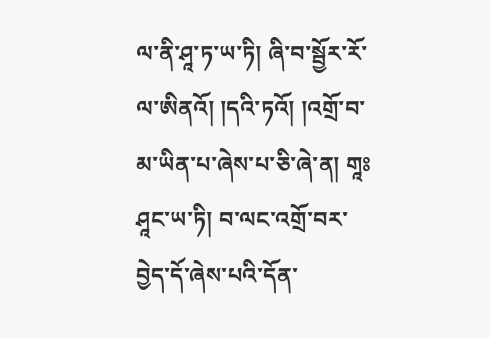ལ་ནི་ཤཱ་ཏ་ཡ་ཏི། ཞི་བ་སྦྱོར་རོ་ལ་ཨིནའོ། །དའི་ཏའོ། །འགྲོ་བ་མ་ཡིན་པ་ཞེས་པ་ཅི་ཞེ་ན། གཱཿ ཤཱང་ཡ་ཏི། བ་ལང་འགྲོ་བར་བྱེད་དོ་ཞེས་པའི་དོན་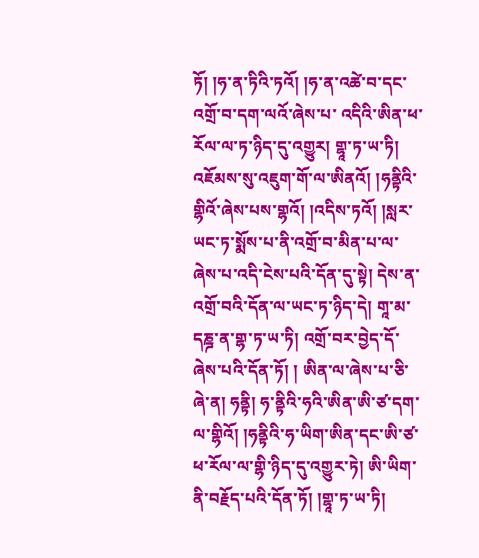ཏོ། །ཧ་ན་ཏིའི་ཏའོ། །ཧ་ན་འཚེ་བ་དང་འགྲོ་བ་དག་ལའོ་ཞེས་པ་ འདིའི་ཨིན་ཕ་རོལ་ལ་ཏ་ཉིད་དུ་འགྱུར། གྷཱ་ཏ་ཡ་ཏི། འཇོམས་སུ་འཇུག་གོ་ལ་ཨིནའོ། །ཧནྟིའི་གྷིའོ་ཞེས་པས་གྷའོ། །འདིས་ཏའོ། །སླར་ཡང་ཏ་སྨོས་པ་ནི་འགྲོ་བ་མིན་པ་ལ་ཞེས་པ་འདི་ངེས་པའི་དོན་དུ་སྟེ། དེས་ན་འགྲོ་བའི་དོན་ལ་ཡང་ཏ་ཉིད་དེ། གཱ་མ་དཎྜ་ན་གྷ་ཏ་ཡ་ཏི། འགྲོ་བར་བྱེད་དོ་ཞེས་པའི་དོན་ཏོ། ། ཨིན་ལ་ཞེས་པ་ཅི་ཞེ་ན། ཧནྟི། ཧ་ནྟིའི་ཧའི་ཨིན་ཨི་ཙ་དག་ལ་གྷིའོ། །ཧནྟིའི་ཧ་ཡིག་ཨིན་དང་ཨི་ཙ་ཕ་རོལ་ལ་གྷི་ཉིད་དུ་འགྱུར་ཏེ། ཨི་ཡིག་ནི་བརྗོད་པའི་དོན་ཏོ། །གྷཱ་ཏ་ཡ་ཏི།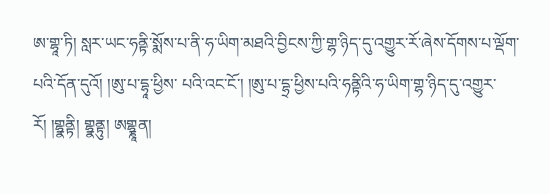ཨ་གྷཱ་ཏི། སླར་ཡང་ཧནྟི་སྨོས་པ་ནི་ཧ་ཡིག་མཐའི་བྱིངས་ཀྱི་གྷ་ཉིད་དུ་འགྱུར་རོ་ཞེས་དོགས་པ་ལྡོག་པའི་དོན་དུའོ། །ཨུ་པ་དྷཱ་ཕྱིས་ པའི་འང་ངོ་། །ཨུ་པ་དྷྲ་ཕྱིས་པའི་ཧནྟིའི་ཧ་ཡིག་གྷ་ཉིད་དུ་འགྱུར་རོ། །གྷྣནྟི། གྷྣནྟུ། ཨགྷྣཱན།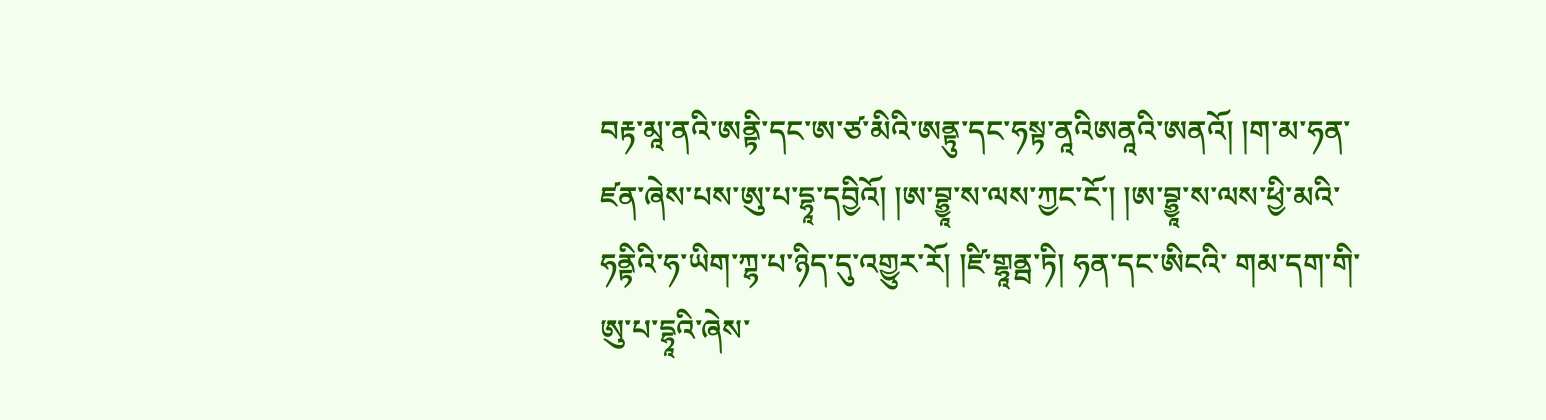བརྟ་མཱ་ནའི་ཨནྟི་དང་ཨ་ཙ་མིའི་ཨནྟུ་དང་ཧསྟ་ནཱའིཨནཱའི་ཨནའོ། །ག་མ་ཧན་ཛན་ཞེས་པས་ཨུ་པ་དྷཱ་དབྱིའོ། །ཨ་བྷྱཱ་ས་ལས་ཀྱང་ངོ་། །ཨ་བྷྱཱ་ས་ལས་ཕྱི་མའི་ཧནྟིའི་ཧ་ཡིག་ཀྷ་པ་ཉིད་དུ་འགྱུར་རོ། །ཛི་གྷཱནྦ་ཏི། ཧན་དང་ཨིངའི་ གམ་དག་གི་ཨུ་པ་དྷཱའི་ཞེས་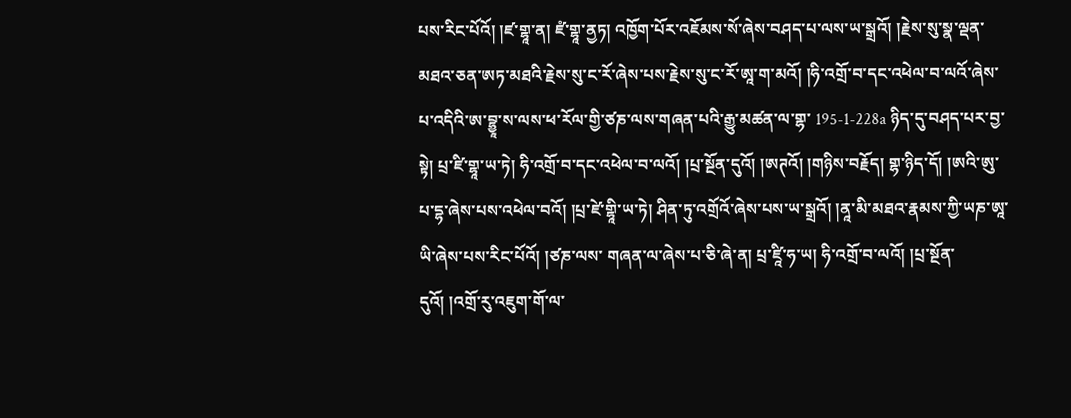པས་རིང་པོའོ། །ཛ་གྷཱ་ན། ཛཾ་གྷཱ་ནྱཏ། འཁྱོག་པོར་འཇོམས་སོ་ཞེས་བཤད་པ་ལས་ཡ་སྒྲའོ། །རྗེས་སུ་སྣ་ལྡན་མཐའ་ཅན་ཨཏ་མཐའི་རྗེས་སུ་ང་རོ་ཞེས་པས་རྗེས་སུ་ང་རོ་ཨཱ་ག་མའོ། །ཧི་འགྲོ་བ་དང་འཕེལ་བ་ལའོ་ཞེས་པ་འདིའི་ཨ་བྷྱཱ་ས་ལས་ཕ་རོལ་གྱི་ཙཎ་ལས་གཞན་པའི་རྒྱུ་མཚན་ལ་གྷ་ 195-1-228a ཉིད་དུ་བཤད་པར་བྱ་སྟེ། པྲ་ཛི་གྷཱ་ཡ་ཏེ། ཧི་འགྲོ་བ་དང་འཕེལ་བ་ལའོ། །པྲ་སྔོན་དུའོ། །ཨཊའོ། །གཉིས་བརྗོད། གྷ་ཉིད་དོ། །ཨའི་ཨུ་པ་དྷ་ཞེས་པས་འཕེལ་བའོ། །པྲ་ཛེ་གྷཱི་ཡ་ཏེ། ཤིན་ཏུ་འགྲོའོ་ཞེས་པས་ཡ་སྒྲའོ། །ནཱ་མི་མཐའ་རྣམས་ཀྱི་ཡཎ་ཨཱ་ཡི་ཞེས་པས་རིང་པོའོ། །ཙཎ་ལས་ གཞན་ལ་ཞེས་པ་ཅི་ཞེ་ན། པྲ་ཛཱི་ཧ་ཡ། ཧི་འགྲོ་བ་ལའོ། །པྲ་སྔོན་དུའོ། །འགྲོ་རུ་འཇུག་གོ་ལ་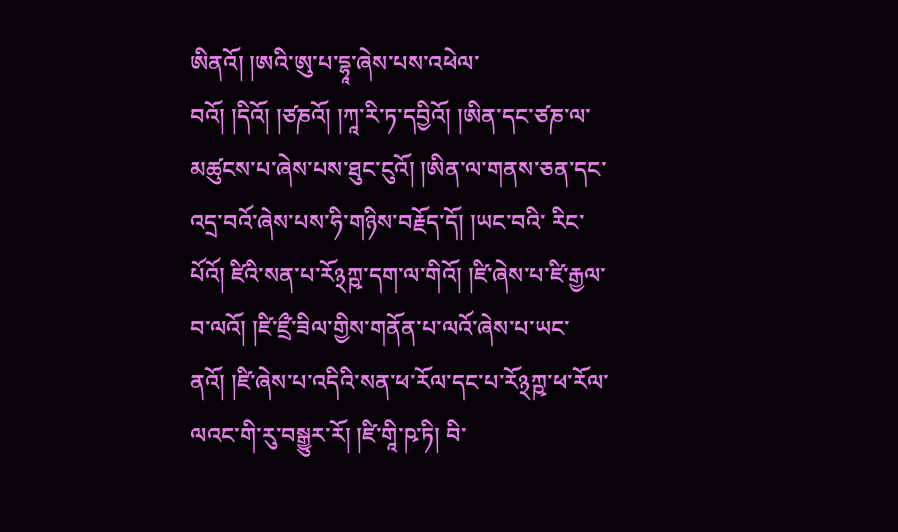ཨིནའོ། །ཨའི་ཨུ་པ་དྷཱ་ཞེས་པས་འཕེལ་བའོ། །དིའོ། །ཙཎའོ། །ཀཱ་རི་ཏ་དབྱིའོ། །ཨིན་དང་ཙཎ་ལ་མཚུངས་པ་ཞེས་པས་ཐུང་ངུའོ། །ཨིན་ལ་གནས་ཅན་དང་འདྲ་བའོ་ཞེས་པས་ཧི་གཉིས་བརྗོད་དོ། །ཡང་བའི་ རིང་པོའོ། ཛིའི་སན་པ་རོ྅ཀྵ་དག་ལ་གིའོ། །ཛི་ཞེས་པ་ཛི་རྒྱལ་བ་ལའོ། །ཛི་ཛྲྀ་ཟིལ་གྱིས་གནོན་པ་ལའོ་ཞེས་པ་ཡང་ནའོ། །ཛི་ཞེས་པ་འདིའི་སན་ཕ་རོལ་དང་པ་རོ྅ཀྵ་ཕ་རོལ་ལའང་གི་རུ་བསྒྱུར་རོ། །ཛི་གཱི་ཥ་ཏི། བི་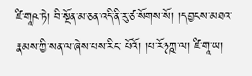ཛི་གཱཥ་ཏེ། བི་སྔོན་མ་ཅན་འདི་ནི་རུ་ཙ་སོགས་སོ། །དབྱངས་མཐའ་རྣམས་ཀྱི་སན་ལ་ཞེས་པས་རིང་ པོའོ། །པ་རོ྅ཀྵ་ལ། ཛི་གཱ་ཡ།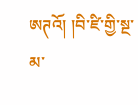ཨཊའོ། །བི་ཛི་གྱི་སྔ་མ་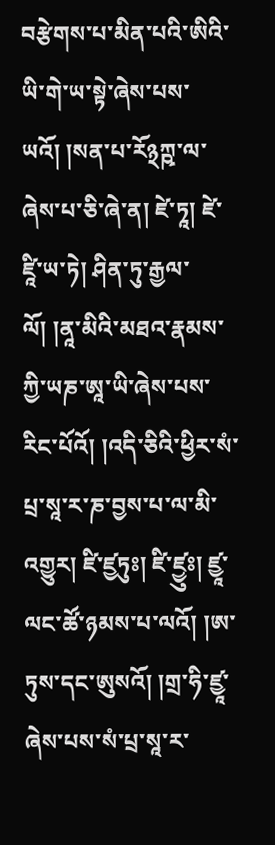བརྩེགས་པ་མིན་པའི་ཨིའི་ཡི་གེ་ཡ་སྟེ་ཞེས་པས་ཡའོ། །སན་པ་རོ྅ཀྵ་ལ་ཞེས་པ་ཅི་ཞེ་ན། ཛེ་ཏཱ། ཛེ་ཛཱི་ཡ་ཏེ། ཤིན་ཏུ་རྒྱལ་ལོ། །ནཱ་མིའི་མཐའ་རྣམས་ཀྱི་ཡཎ་ཨཱ་ཡི་ཞེས་པས་རིང་པོའོ། །འདི་ཅིའི་ཕྱིར་སཾ་པྲ་སཱ་ར་ཎ་བྱས་པ་ལ་མི་འགྱུར། ཛི་ཛྱཏུཿ། ཛི་ཛྱུཿ། ཛྱཱ་ ལང་ཚོ་ཉམས་པ་ལའོ། །ཨ་ཏུས་དང་ཨུསའོ། །གྲ་ཧི་ཛྱཱ་ཞེས་པས་སཾ་པྲ་སཱ་ར་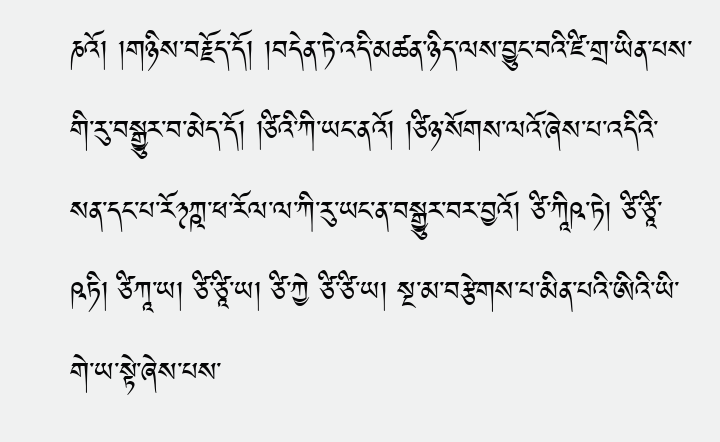ཎའོ། །གཉིས་བརྗོད་དོ། །བདེན་ཏེ་འདི་མཚན་ཉིད་ལས་བྱུང་བའི་ཛི་གྲ་ཡིན་པས་གི་རུ་བསྒྱུར་བ་མེད་དོ། །ཙིའི་ཀི་ཡང་ནའོ། །ཙིཉ་སོགས་ལའོ་ཞེས་པ་འདིའི་སན་དང་པ་རོ྅ཀྵ་ཕ་རོལ་ལ་ཀི་རུ་ཡང་ན་བསྒྱུར་བར་བྱའོ། ཙི་ཀཱིཥ་ཏེ། ཙི་ཙཱི་ ཥཏི། ཙིཀཱ་ཡ། ཙི་ཙཱི་ཡ། ཙི་ཀྱེ ཙི་ཙི་ཡ། སྔ་མ་བརྩེགས་པ་མིན་པའི་ཨིའི་ཡི་གེ་ཡ་སྟེ་ཞེས་པས་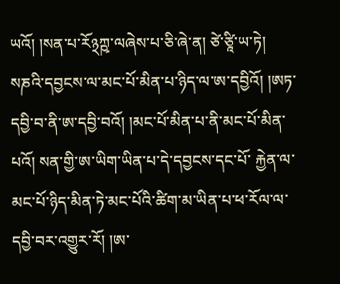ཡའོ། །སན་པ་རོ྅ཀྵ་ལཞེས་པ་ཅི་ཞེ་ན། ཙེ་ཙཱི་ཡ་ཏེ། སཎའི་དབྱངས་ལ་མང་པོ་མིན་པ་ཉིད་ལ་ཨ་དབྱིའོ། །ཨཏ་དབྱི་བ་ནི་ཨ་དབྱི་བའོ། །མང་པོ་མིན་པ་ནི་མང་པོ་མིན་པའོ། སན་གྱི་ཨ་ཡིག་ཡིན་པ་དེ་དབྱངས་དང་པོ་ རྐྱེན་ལ་མང་པོ་ཉིད་མིན་ཏེ་མང་པོའི་ཚིག་མ་ཡིན་པ་ཕ་རོལ་ལ་དབྱི་བར་འགྱུར་རོ། །ཨ་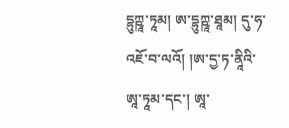དྷུཀྵཱ་ཏཱམ། ཨ་དྷུཀྵཱ་ཐཱམ། དུ་ཧ་འཇོ་བ་ལའོ། །ཨ་དྱ་ཏ་ནཱིའི་ཨཱ་ཏཱམ་དང་། ཨཱ་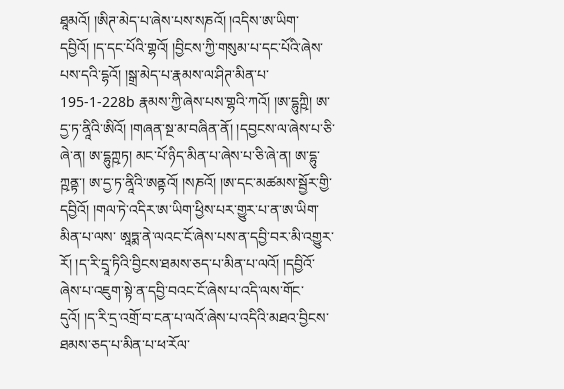ཐཱམའོ། །ཨིཊ་མེད་པ་ཞེས་པས་སཎའོ། །འདིས་ཨ་ཡིག་དབྱིའོ། །ད་དང་པོའི་གྷའོ། །བྱིངས་ཀྱི་གསུམ་པ་དང་པོའི་ཞེས་པས་དའི་དྷའོ། །སྒྲ་མེད་པ་རྣམས་ལ་ཤིཊ་མིན་པ་ 195-1-228b རྣམས་ཀྱི་ཞེས་པས་གྷའི་ཀའོ། །ཨ་དྷུཀྵི། ཨ་དྱ་ཏ་ནཱིའི་ཨིའོ། །གཞན་སྔ་མ་བཞིན་ནོ། །དབྱངས་ལ་ཞེས་པ་ཅི་ཞེ་ན། ཨ་དྷུཀྵཏ། མང་པོ་ཉིད་མིན་པ་ཞེས་པ་ཅི་ཞེ་ན། ཨ་དྷུ་ཀྵནྟ་། ཨ་དྱ་ཏ་ནཱིའི་ཨནྟའོ། །སཎའོ། །ཨ་དང་མཚམས་སྦྱོར་གྱི་དབྱིའོ། །གལ་ཏེ་འདིར་ཨ་ཡིག་ཕྱིས་པར་གྱུར་པ་ན་ཨ་ཡིག་མིན་པ་ལས་ ཨཱཏྨ་ནེ་ལའང་ངོ་ཞེས་པས་ན་དབྱི་བར་མི་འགྱུར་རོ། །ད་རི་དྲཱ་ཏིའི་བྱིངས་ཐམས་ཅད་པ་མིན་པ་ལའོ། །དབྱིའོ་ཞེས་པ་འཇུག་སྟེ་ན་དབྱི་བའང་ངོ་ཞེས་པ་འདི་ལས་གོང་དུའོ། །ད་རི་དྲ་འགྲོ་བ་ངན་པ་ལའོ་ཞེས་པ་འདིའི་མཐའ་བྱིངས་ཐམས་ཅད་པ་མིན་པ་ཕ་རོལ་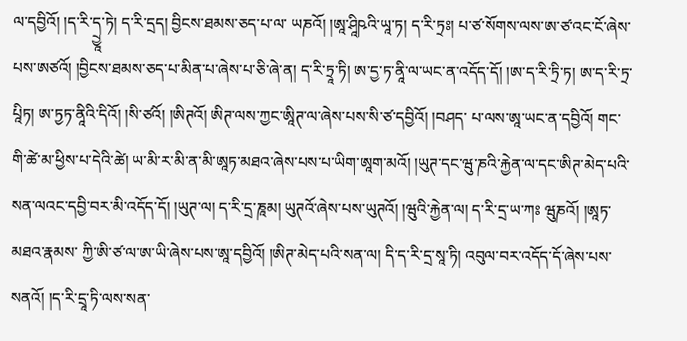ལ་དབྱིའོ། །ད་རི་དྲྱཱ་ཏེ། ད་རི་དྲད། བྱིངས་ཐམས་ཅད་པ་ལ་ ཡཎའོ། །ཨཱ་ཤཱིཥའི་ཡཱ་ཏ། ད་རི་ཏྲཿ། པ་ཙ་སོགས་ལས་ཨ་ཙ་འང་ངོ་ཞེས་པས་ཨཙའོ། །བྱིངས་ཐམས་ཅད་པ་མིན་པ་ཞེས་པ་ཅི་ཞེ་ན། ད་རི་ཏྲཱ་ཏི། ཨ་དྱ་ཏ་ནཱི་ལ་ཡང་ན་འདོད་དོ། །ཨ་ད་རི་ཏྲི་ཏ། ཨ་ད་རི་ཏྲ་པཱིཏ། ཨ་ཏྱཏ་ནཱིའི་དིའོ། །སི་ཙའོ། །ཨིཊའོ། ཨིཊ་ལས་ཀྱང་ཨཱིཊ་ལ་ཞེས་པས་སི་ཙ་དབྱིའོ། །བཤད་ པ་ལས་ཨཱ་ཡང་ན་དབྱིའོ། གང་གི་ཚེ་མ་ཕྱིས་པ་དེའི་ཚེ། ཡ་མི་ར་མི་ན་མི་ཨཱཏ་མཐའ་ཞེས་པས་པ་ཡིག་ཨཱག་མའོ། །ཡུཊ་དང་ཝུ་ཎའི་རྐྱེན་ལ་དང་ཨིཊ་མེད་པའི་སན་ལའང་དབྱི་བར་མི་འདོད་དོ། །ཡུཊ་ལ། ད་རི་དྲ་ཎཱམ། ཡུཊའོ་ཞེས་པས་ཡུཊའོ། །ཝུའི་རྐྱེན་ལ། ད་རི་དྲ་ཡ་ཀཿ ཝུཎའོ། །ཨཱཏ་མཐའ་རྣམས་ ཀྱི་ཨི་ཙ་ལ་ཨ་ཡི་ཞེས་པས་ཨཱ་དབྱིའོ། །ཨིཊ་མེད་པའི་སན་ལ། དི་ད་རི་དྲ་སཱ་ཏི། འབུལ་བར་འདོད་དོ་ཞེས་པས་སནའོ། །ད་རི་དྲཱ་ཏི་ལས་སན་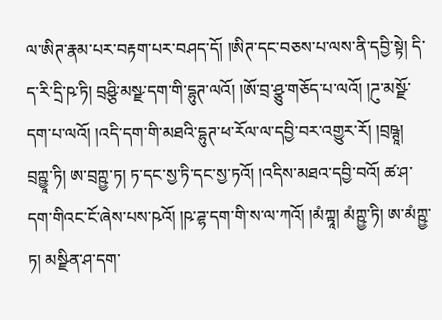ལ་ཨིཊ་རྣམ་པར་བརྟག་པར་བཤད་དོ། །ཨིཊ་དང་བཅས་པ་ལས་ནི་དབྱི་སྟེ། དི་ད་རི་དྲི་ཥ་ཏི། བྲཤྩི་མསྫ་དག་གི་དྷུཊ་ལའོ། །ཨོ་བྲ་ཤྩུ་གཅོད་པ་ལའོ། །ཌུ་མསྫོ་ དག་པ་ལའོ། །འདི་དག་གི་མཐའི་དྷུཊ་ཕ་རོལ་ལ་དབྱི་བར་འགྱུར་རོ། །བྲཥྚཱ། བྲཀྵྱཱ་ཏི། ཨ་བྲཀྵྱ་ཏ། ཏ་དང་སྱ་ཏི་དང་སྱ་ཏའོ། །འདིས་མཐའ་དབྱི་བའོ། ཚ་ཤ་དག་གིའང་ངོ་ཞེས་པས་ཥའོ། །ཥ་ཌྷ་དག་གི་ས་ལ་ཀའོ། །མཾཀྟཱ། མཾཀྵྱ་ཏི། ཨ་མཾཀྵྱ་ཏ། མསྫིན་ཤ་དག་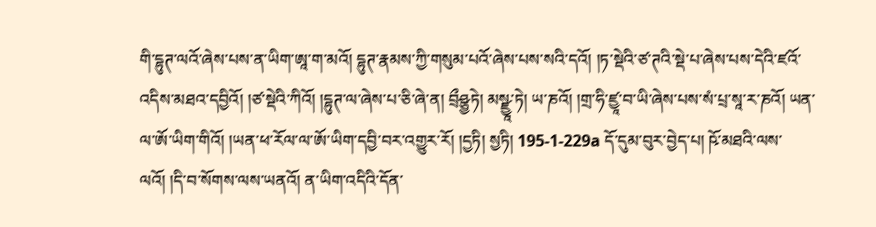གི་དྷུཊ་ལའོ་ཞེས་པས་ན་ཡིག་ཨཱ་ག་མའོ། དྷུཊ་རྣམས་ཀྱི་གསུམ་པའོ་ཞེས་པས་སའི་དའོ། །ཏ་སྡེའི་ཙ་ཊའི་སྡེ་པ་ཞེས་པས་དེའི་ཛའོ་འདིས་མཐའ་དབྱིའོ། །ཙ་སྡེའི་ཀིའོ། །དྷུཊ་ལ་ཞེས་པ་ཅི་ཞེ་ན། བྲྀཤྩྱཏེ། མསྫྱཱ་ཏེ། ཡ་ཎའོ། །གྲ་ཧི་ཛྱཱ་བ་ཡི་ཞེས་པས་སཾ་པྲ་སཱ་ར་ཎའོ། ཡན་ལ་ཨོ་ཡིག་གིའོ། །ཡན་ཕ་རོལ་ལ་ཨོ་ཡིག་དབྱི་བར་འགྱུར་རོ། །དྱཏི། སྱཏི། 195-1-229a དོ་དུམ་བུར་བྱེད་པ། ཥོ་མཐའི་ལས་ལའོ། །དི་བ་སོགས་ལས་ཡནའོ། ན་ཡིག་འདིའི་དོན་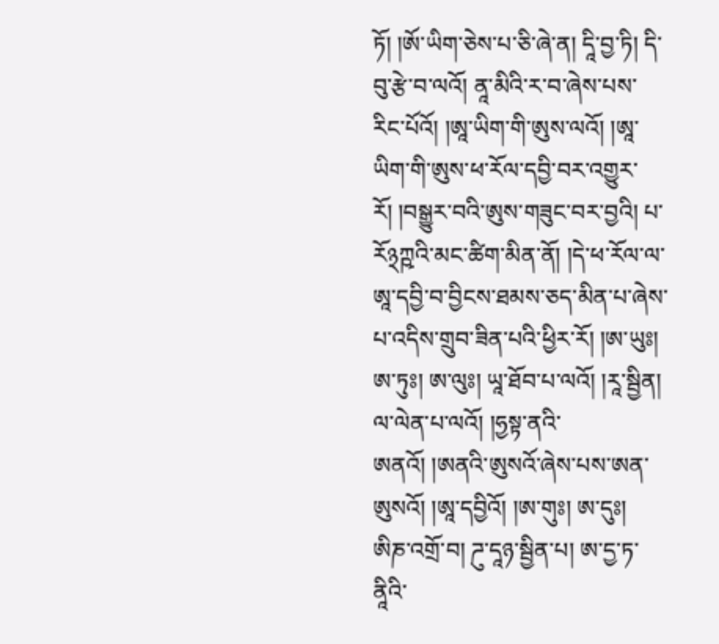ཏོ། །ཨོ་ཡིག་ཅེས་པ་ཅི་ཞེ་ན། དཱི་བྱ་ཏི། དི་བུ་རྩེ་བ་ལའོ། ནཱ་མིའི་ར་བ་ཞེས་པས་རིང་པོའོ། །ཨཱ་ཡིག་གི་ཨུས་ལའོ། །ཨཱ་ཡིག་གི་ཨུས་ཕ་རོལ་དབྱི་བར་འགྱུར་རོ། །བསྒྱུར་བའི་ཨུས་གཟུང་བར་བྱའི། པ་རོ྅ཀྵའི་མང་ཚིག་མིན་ནོ། །དེ་ཕ་རོལ་ལ་ཨཱ་དབྱི་བ་བྱིངས་ཐམས་ཅད་མིན་པ་ཞེས་པ་འདིས་གྲུབ་ཟིན་པའི་ཕྱིར་རོ། །ཨ་ཡུཿ། ཨ་ཏུཿ། ཨ་ལུཿ། ཡཱ་ཐོབ་པ་ལའོ། །རཱ་སྦྱིན། ལ་ལེན་པ་ལའོ། །ཧྱསྟ་ནའི་ཨནའོ། །ཨནའི་ཨུསའོ་ཞེས་པས་ཨན་ཨུསའོ། །ཨཱ་དབྱིའོ། །ཨ་གུཿ། ཨ་དུཿ། ཨིཎ་འགྲོ་བ། ཌུ་དཱཉ་སྦྱིན་པ། ཨ་དྱ་ཏ་ནཱིའི་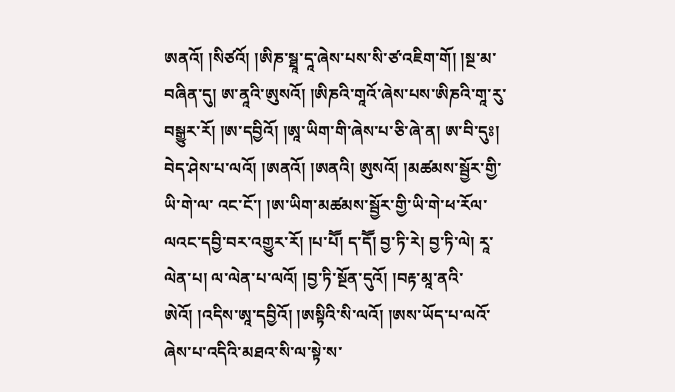ཨནའོ། །སིཙའོ། །ཨིཎ་སྠཱ་དཱ་ཞེས་པས་སི་ཙ་འཇིག་གོ། །སྔ་མ་བཞིན་དུ། ཨ་ནཱའི་ཨུསའོ། །ཨིཎའི་གཱའོ་ཞེས་པས་ཨིཎའི་གཱ་རུ་བསྒྱུར་རོ། །ཨ་དབྱིའོ། །ཨཱ་ཡིག་གི་ཞེས་པ་ཅི་ཞེ་ན། ཨ་བི་དུཿ། བེད་ཤེས་པ་ལའོ། །ཨནའོ། །ཨནའི། ཨུསའོ། །མཚམས་སྦྱོར་གྱི་ཡི་གེ་ལ་ འང་ངོ་། །ཨ་ཡིག་མཚམས་སྦྱོར་གྱི་ཡི་གེ་ཕ་རོལ་ལའང་དབྱི་བར་འགྱུར་རོ། །པ་པཽ། ད་དཽ། བྱ་ཏི་རེ། བྱ་ཏི་ལེ། རཱ་ལེན་པ། ལ་ལེན་པ་ལའོ། །བྱ་ཏི་སྔོན་དུའོ། །བརྟ་མཱ་ནའི་ཨེའོ། །འདིས་ཨཱ་དབྱིའོ། །ཨསྟིའི་སི་ལའོ། །ཨས་ཡོད་པ་ལའོ་ཞེས་པ་འདིའི་མཐའ་སི་ལ་སྟེ་ས་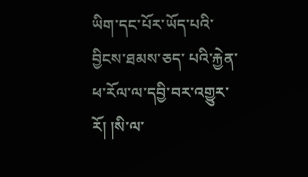ཡིག་དང་པོར་ཡོད་པའི་བྱིངས་ཐམས་ཅད་ པའི་རྐྱེན་ཕ་རོལ་ལ་དབྱི་བར་འགྱུར་རོ། །སི་ལ་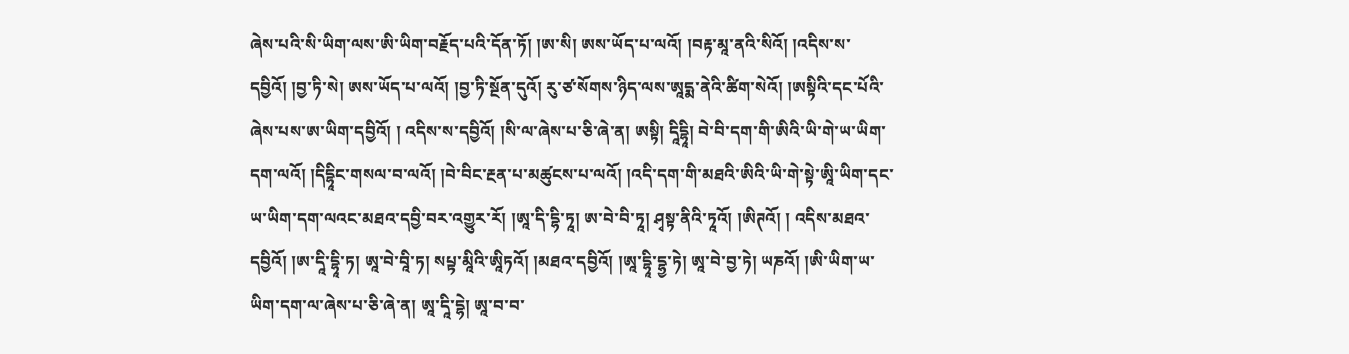ཞེས་པའི་སི་ཡིག་ལས་ཨི་ཡིག་བརྗོད་པའི་དོན་ཏོ། །ཨ་སི། ཨས་ཡོད་པ་ལའོ། །བརྟ་མཱ་ནའི་སིའོ། །འདིས་ས་དབྱིའོ། །བྱ་ཏི་སེ། ཨས་ཡོད་པ་ལའོ། །བྱ་ཏི་སྔོན་དུའོ། རུ་ཙ་སོགས་ཉིད་ལས་ཨཱདྨ་ནེའི་ཚིག་སེའོ། །ཨསྟིའི་དང་པོའི་ཞེས་པས་ཨ་ཡིག་དབྱིའོ། ། འདིས་ས་དབྱིའོ། །སི་ལ་ཞེས་པ་ཅི་ཞེ་ན། ཨསྟི། དཱིདྷཱི། བེ་བི་དག་གི་ཨིའི་ཡི་གེ་ཡ་ཡིག་དག་ལའོ། །དིདྷཱིང་གསལ་བ་ལའོ། །བེ་བིང་རྔན་པ་མཚུངས་པ་ལའོ། །འདི་དག་གི་མཐའི་ཨིའི་ཡི་གེ་སྟེ་ཨཱི་ཡིག་དང་ཡ་ཡིག་དག་ལའང་མཐའ་དབྱི་བར་འགྱུར་རོ། །ཨཱ་དི་དྷི་ཏཱ། ཨ་བེ་བི་ཏཱ། ཤྭསྟ་ནིའི་ཏཱའོ། །ཨིཊའོ། ། འདིས་མཐའ་དབྱིའོ། །ཨ་དཱི་དྷཱི་ཏ། ཨཱ་བེ་བཱི་ཏ། སཔྟ་མཱིའི་ཨཱིཏའོ། །མཐའ་དབྱིའོ། །ཨཱ་དྷཱི་དྷྱ་ཏེ། ཨཱ་བེ་བྱ་ཏེ། ཡཎའོ། །ཨི་ཡིག་ཡ་ཡིག་དག་ལ་ཞེས་པ་ཅི་ཞེ་ན། ཨཱ་དཱི་དྷེ། ཨཱ་བ་བ་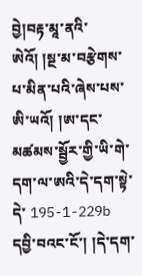བྱེ།བརྟ་མཱ་ནའི་ཨེའོ། །སྔ་མ་བརྩེགས་པ་མིན་པའི་ཞེས་པས་ཨི་ཡའོ། །ཨ་དང་མཚམས་སྦྱོར་གྱི་ཡི་གེ་དག་ལ་ཨའི་དེ་དག་སྟེ་དེ་ 195-1-229b དབྱི་བའང་ངོ་། །དེ་དག་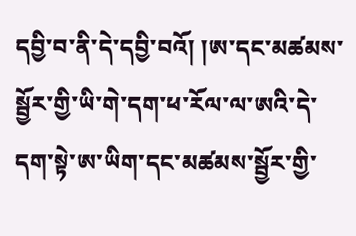དབྱི་བ་ནི་དེ་དབྱི་བའོ། །ཨ་དང་མཚམས་སྦྱོར་གྱི་ཡི་གེ་དག་ཕ་རོལ་ལ་ཨའི་དེ་དག་སྟེ་ཨ་ཡིག་དང་མཚམས་སྦྱོར་གྱི་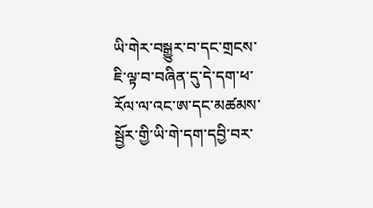ཡི་གེར་བསྒྱུར་བ་དང་གྲངས་ཇི་ལྟ་བ་བཞིན་དུ་དེ་དག་ཕ་རོལ་ལ་འང་ཨ་དང་མཚམས་སྦྱོར་གྱི་ཡི་གེ་དག་དབྱི་བར་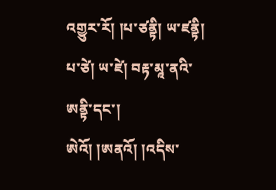འགྱུར་རོ། །པ་ཙནྟི། ཡ་ཛནྟི། པ་ཙེ། ཡ་ཛེ། བརྟ་མཱ་ནའི་ཨནྟི་དང་། ཨེའོ། །ཨནའོ། །འདིས་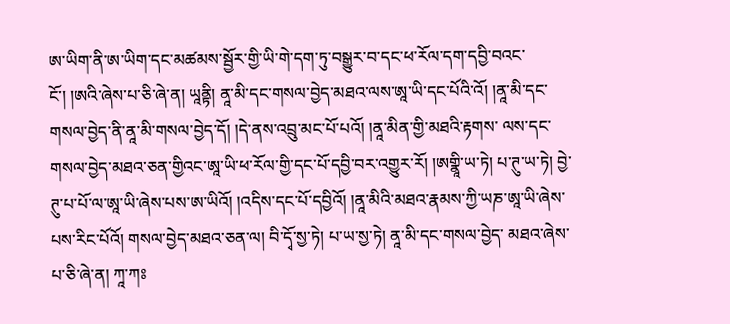ཨ་ཡིག་ནི་ཨ་ཡིག་དང་མཚམས་སྦྱོར་གྱི་ཡི་གེ་དག་ཏུ་བསྒྱུར་བ་དང་ཕ་རོལ་དག་དབྱི་བའང་ངོ་། །ཨའི་ཞེས་པ་ཅི་ཞེ་ན། ཡཱནྟི། ནཱ་མི་དང་གསལ་བྱེད་མཐའ་ལས་ཨཱ་ཡི་དང་པོའི་འོ། །ནཱ་མི་དང་གསལ་བྱེད་ནི་ནཱ་མི་གསལ་བྱེད་དོ། །དེ་ནས་འབྲུ་མང་པོ་པའོ། །ནཱ་མིན་གྱི་མཐའི་རྟགས་ ལས་དང་གསལ་བྱེད་མཐའ་ཅན་གྱིའང་ཨཱ་ཡི་ཕ་རོལ་གྱི་དང་པོ་དབྱི་བར་འགྱུར་རོ། །ཨགྣཱི་ཡ་ཏེ། པ་ཊུ་ཡ་ཏེ། བྱེ་ཊུ་པ་པོ་ལ་ཨཱ་ཡི་ཞེས་པས་ཨ་ཡིའོ། །འདིས་དང་པོ་དབྱིའོ། །ནཱ་མིའི་མཐའ་རྣམས་ཀྱི་ཡཎ་ཨཱ་ཡི་ཞེས་པས་རིང་པོའོ། གསལ་བྱེད་མཐའ་ཅན་ལ། བི་དྭོ་སྱ་ཏེ། པ་ཡ་སྱ་ཏེ། ནཱ་མི་དང་གསལ་བྱེད་ མཐའ་ཞེས་པ་ཅི་ཞེ་ན། ཀཱ་ཀཿ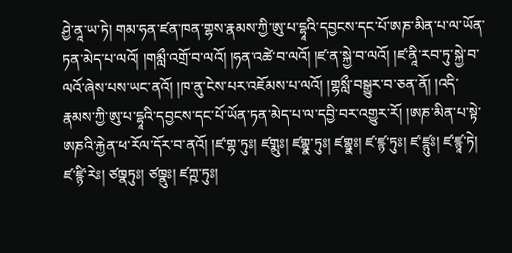ཤྱེ་ནཱ་ཡ་ཏེ། གམ་ཧན་ཛན་ཁན་གྷས་རྣམས་ཀྱི་ཨུ་པ་དྷཱའི་དབྱངས་དང་པོ་ཨཎ་མིན་པ་ལ་ཡོན་ཏན་མེད་པ་ལའོ། །གམླྀ་འགྲོ་བ་ལའོ། །ཧན་འཚེ་བ་ལའོ། །ཛ་ན་སྐྱེ་བ་ལའོ། །ཛ་ནཱི་རབ་ཏུ་སྐྱེ་བ་ལའོ་ཞེས་པས་ཡང་ནའོ། །ཁ་ནུ་ངེས་པར་འཇོམས་པ་ལའོ། །གྷསླྀ་བསྒྱུར་བ་ཅན་ནོ། །འདི་ རྣམས་ཀྱི་ཨུ་པ་དྷཱའི་དབྱངས་དང་པོ་ཡོན་ཏན་མེད་པ་ལ་དབྱི་བར་འགྱུར་རོ། །ཨཎ་མིན་པ་སྟེ་ཨཎའི་རྐྱེན་ཕ་རོལ་དོར་བ་ནའོ། །ཛ་གྷ་ཏུཿ། ཛགྨུཿ། ཛགྷྣ་ཏུཿ། ཛགྷྣཿ། ཛ་ཛྙ་ཏུཿ། ཛ་ཛྙུཿ། ཛ་ཛྙཱ་ཏེ། ཛ་ཛྙི་རེཿ། ཙཁྣཏུཿ། ཙཁྣུཿ། ཛཀྵ་ཏུཿ།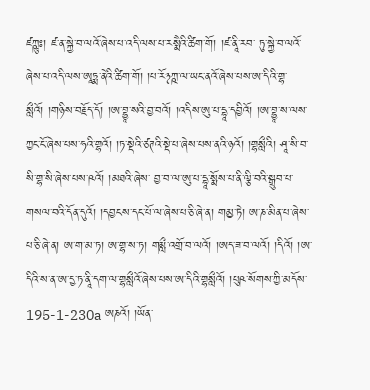ཛཀྵུཿ། ཛ་ན་སྐྱེ་བ་ལའོ་ཞེས་པ་འདི་ལས་པ་རསྨཻའི་ཚིག་གོ། །ཛ་ནཱི་རབ་ ཏུ་སྐྱེ་བ་ལའོ་ཞེས་པ་འདི་ལས་ཨཱཏྨ་ནེའི་ཚིག་གོ། །པ་རོ྅ཀྵ་ལ་ཡང་ནའོ་ཞེས་པས་ཨ་དིའི་གྷ་སླྀའོ། །གཉིས་བརྗོད་དོ། །ཨ་བྷྱཱ་སའི་བྱ་བའོ། །འདིས་ཨུ་པ་དྷཱ་དབྱིའོ། །ཨ་བྷྱཱ་ས་ལས་ཀྱང་ངོ་ཞེས་པས་ཧའི་གྷའོ། །ཏ་སྡེའི་ཙཊའི་སྡེ་པ་ཞེས་པས་ནའི་ཉའོ། །གྷསླྀའི། ཤཱ་སི་བ་སི་གྷ་སི་ཞེས་པས་ཥའོ། །མཐའི་ཞེས་ བྱ་བ་ལ་ཨུ་པ་དྷཱ་སྨོས་པ་ནི་ལྕི་བའི་སྒྲུབ་པ་གསལ་བའི་དོན་དུའོ། །དབྱངས་དང་པོ་ལ་ཞེས་པ་ཅི་ཞེ་ན། གམྱ་ཏེ། ཨ་ཎ་མིན་པ་ཞེས་པ་ཅི་ཞེ་ན། ཨ་ག་མ་ཏ། ཨ་གྷ་ས་ཏ། གམླྀ་འགྲོ་བ་ལའོ། །ཨད་ཟ་བ་ལའོ། །དིའོ། །ཨ་དིའི་ས་ན་ཨ་དྱ་ཏ་ནཱི་དག་ལ་གྷསླྀའོ་ཞེས་པས་ཨ་དིའི་གྷསླྀའོ། །པུཥ་སོགས་ཀྱི་མདོས་ 195-1-230a ཨཎའོ། །ཡོན་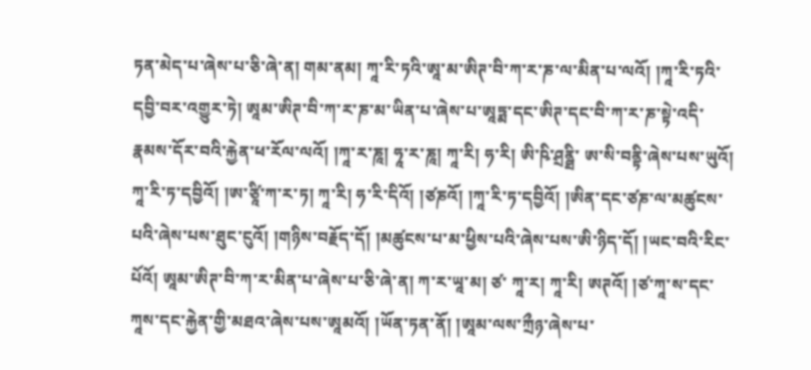ཏན་མེད་པ་ཞེས་པ་ཅི་ཞེ་ན། གམ་ནམ། ཀཱ་རི་ཏའི་ཨཱ་མ་ཨིཊ་བི་ཀ་ར་ཎ་ལ་མིན་པ་ལའོ། །ཀཱ་རི་ཏའི་དབྱི་བར་འགྱུར་ཏེ། ཨཱམ་ཨིཊ་བི་ཀ་ར་ཎ་མ་ཡིན་པ་ཞེས་པ་ཨཱཏྨ་དང་ཨིཊ་དང་བི་ཀ་ར་ཎ་སྟེ་འདི་རྣམས་དོར་བའི་རྐྱེན་ཕ་རོལ་ལའོ། །ཀཱ་ར་ཎཱ། ཧཱ་ར་ཎཱ། ཀཱ་རི། ཧ་རི། ཨི་ཥི་ཤྲནྠི་ ཨ་སི་བནྟི་ཞེས་པས་ཡུའོ། ཀཱ་རི་ཏ་དབྱིའོ། །ཨ་ཙཱི་ཀ་ར་ཏ། ཀཱ་རི། ཧ་རི་དིའོ། །ཙཎའོ། །ཀཱ་རི་ཏ་དབྱིའོ། །ཨིན་དང་ཙཎ་ལ་མཚུངས་པའི་ཞེས་པས་ཐུང་ངུའོ། །གཉིས་བརྗོད་དོ། །མཚུངས་པ་མ་ཕྱིས་པའི་ཞེས་པས་ཨི་ཉིད་དོ། །ཡང་བའི་རིང་པོའོ། ཨཱམ་ཨིཊ་བི་ཀ་ར་མིན་པ་ཞེས་པ་ཅི་ཞེ་ན། ཀ་ར་ཡཱ་མ། ཙ་ ཀཱ་ར། ཀཱ་རི། ཨཊའོ། །ཙ་ཀཱ་ས་དང་ཀཱས་དང་རྐྱེན་གྱི་མཐའ་ཞེས་པས་ཨཱམའོ། །ཡོན་ཏན་ནོ། །ཨཱམ་ལས་ཀྲྀཉ་ཞེས་པ་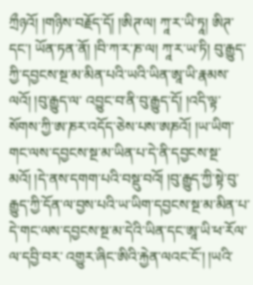ཀྲྀཉའོ། །གཉིས་བརྗོད་དོ། །ཨིཊ་ལ། ཀཱ་ར་ཡི་ཏཱ། ཨིཊ་དང་། ཡོན་ཏན་ནོ། །བི་ཀ་ར་ཎ་ལ། ཀཱ་ར་ཡ་ཏི། བུ་རྒྱུད་ཀྱི་དབྱངས་སྔ་མ་མིན་པའི་ཡའི་ཡིན་ཨཱ་ཡི་རྣམས་ལའོ། །བུ་རྒྱུད་ལ་ འབྱུང་བ་ནི་བུ་རྒྱུད་དོ། །འདི་ལྟ་སོགས་ཀྱི་ཨ་ཎར་འདོད་ཅེས་པས་ཨཎའོ། །ཡ་ཡིག་གང་ལས་དབྱངས་སྔ་མ་ཡིན་པ་དེ་ནི་དབྱངས་སྔ་མའོ། །དེ་ནས་དགག་པའི་བསྡུ་བའོ། །བུ་རྒྱུད་ཀྱི་སྟེ་བུ་རྒྱུད་ཀྱི་དོན་ལ་བྱས་པའི་ཡ་ཡིག་དབྱངས་སྔ་མ་མིན་པ་དེ་གང་ལས་དབྱངས་སྔ་མ་དེའི་ཡིན་དང་ཨཱ་ཡི་ཕ་རོལ་ལ་དབྱི་བར་ འགྱུར་ཞིང་ཨིའི་རྐྱེན་ལའང་ངོ་། །ཡའི་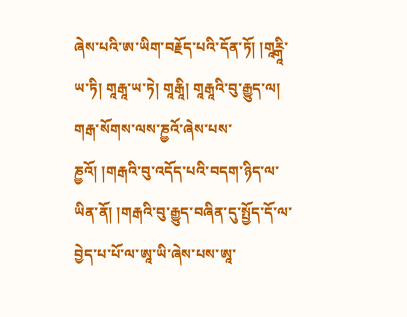ཞེས་པའི་ཨ་ཡིག་བརྗོད་པའི་དོན་ཏོ། །གཱཪྒཱི་ཡ་ཏི། གཱརྒཱ་ཡ་ཏེ། གཱརྒཱི། གཱརྒཱའི་བུ་རྒྱུད་ལ། གརྒ་སོགས་ལས་ཎྱའོ་ཞེས་པས་ཎྱའོ། །གརྒའི་བུ་འདོད་པའི་བདག་ཉིད་ལ་ཡིན་ནོ། །གརྒའི་བུ་རྒྱུད་བཞིན་དུ་སྤྱོད་དོ་ལ་བྱེད་པ་པོ་ལ་ཨཱ་ཡི་ཞེས་པས་ཨཱ་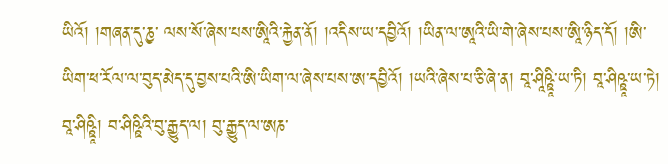ཡིའོ། །གཞན་དུ་ཎྱ་ ལས་སོ་ཞེས་པས་ཨཱིའི་རྐྱེན་ནོ། །འདིས་ཡ་དབྱིའོ། །ཡིན་ལ་ཨཱའི་ཡི་གེ་ཞེས་པས་ཨཱི་ཉིད་དོ། །ཨི་ཡིག་ཕ་རོལ་ལ་བུད་མེད་དུ་བྱས་པའི་ཨི་ཡིག་ལ་ཞེས་པས་ཨ་དབྱིའོ། །ཡའི་ཞེས་པ་ཅི་ཞེ་ན། བཱ་ཤཱིཥྛཱི་ཡ་ཏི། བཱ་ཤིཥྛཱ་ཡ་ཏེ། བཱ་ཤིཥྛཱི། བ་ཤིཥྛིའི་བུ་རྒྱུད་ལ། བུ་རྒྱུད་ལ་ཨཎ་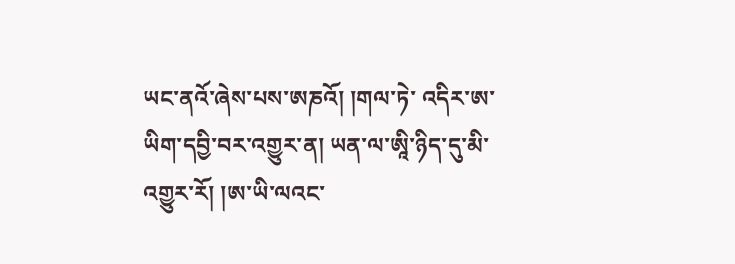ཡང་ནའོ་ཞེས་པས་ཨཎའོ། །གལ་ཏེ་ འདིར་ཨ་ཡིག་དབྱི་བར་འགྱུར་ན། ཡན་ལ་ཨཱི་ཉིད་དུ་མི་འགྱུར་རོ། །ཨ་ཡི་ལའང་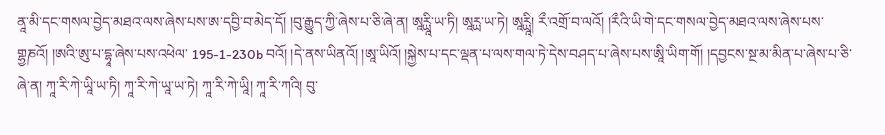ནཱ་མི་དང་གསལ་བྱེད་མཐའ་ལས་ཞེས་པས་ཨ་དབྱི་བ་མེད་དོ། །བུ་རྒྱུད་ཀྱི་ཞེས་པ་ཅི་ཞེ་ན། ཨཱཪྻཱི་ཡ་ཏི། ཨཱཪྻ་ཡ་ཏེ། ཨཱཪྻཱི། རྀ་འགྲོ་བ་ལའོ། །རྀའི་ཡི་གེ་དང་གསལ་བྱེད་མཐའ་ལས་ཞེས་པས་གྷྱཎའོ། །ཨའི་ཨུ་པ་དྷཱ་ཞེས་པས་འཕེལ་ 195-1-230b བའོ། །དེ་ནས་ཡིནའོ། །ཨཱ་ཡིའོ། །སྐྱེས་པ་དང་ལྡན་པ་ལས་གལ་ཏེ་དེས་བཤད་པ་ཞེས་པས་ཨཱི་ཡིག་གོ། །དབྱངས་སྔ་མ་མིན་པ་ཞེས་པ་ཅི་ཞེ་ན། ཀཱ་རི་ཀེ་ཡཱི་ཡ་ཏི། ཀཱ་རི་ཀེ་ཡཱ་ཡ་ཏེ། ཀཱ་རི་ཀེ་ཡཱི། ཀཱ་རི་ཀའི། བུ་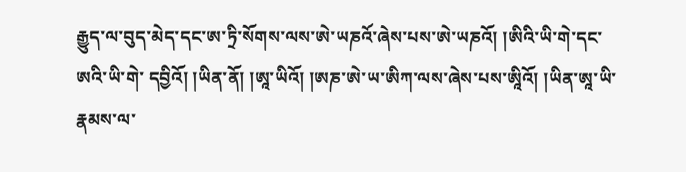རྒྱུད་ལ་བུད་མེད་དང་ཨ་ཏྲི་སོགས་ལས་ཨེ་ཡཎའོ་ཞེས་པས་ཨེ་ཡཎའོ། །ཨིའི་ཡི་གེ་དང་ཨའི་ཡི་གེ་ དབྱིའོ། །ཡིན་ནོ། །ཨཱ་ཡིའོ། །ཨཎ་ཨེ་ཡ་ཨིཀ་ལས་ཞེས་པས་ཨཱིའོ། །ཡིན་ཨཱ་ཡི་རྣམས་ལ་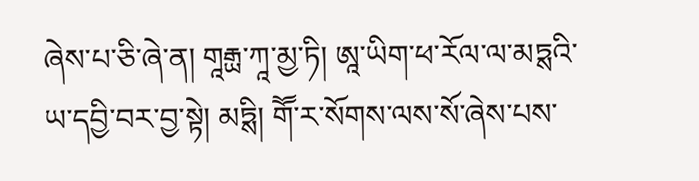ཞེས་པ་ཅི་ཞེ་ན། གཱརྒྻ་ཀཱ་མྱ་ཏི། ཨཱ་ཡིག་ཕ་རོལ་ལ་མཏྶའི་ཡ་དབྱི་བར་བྱ་སྟེ། མཏྶི། གཽ་ར་སོགས་ལས་སོ་ཞེས་པས་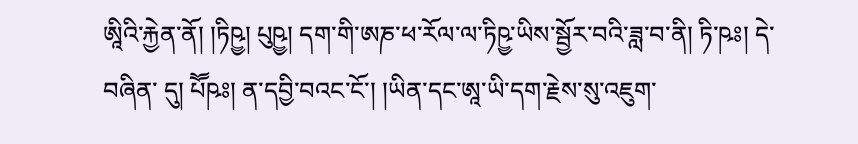ཨཱིའི་རྐྱེན་ནོ། །ཏིཥྱ། པུཥྱ། དག་གི་ཨཎ་ཕ་རོལ་ལ་ཏིཥྱ་ཡིས་སྦྱོར་བའི་ཟླ་བ་ནི། ཏི་ཥཿ། དེ་བཞིན་ དུ། པཽཥཿ། ན་དབྱི་བའང་ངོ་། །ཡིན་དང་ཨཱ་ཡི་དག་རྗེས་སུ་འཇུག་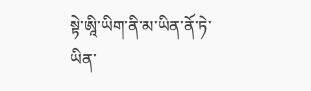སྟེ་ཨཱི་ཡིག་ནི་མ་ཡིན་ནོ་ཏེ་ཡིན་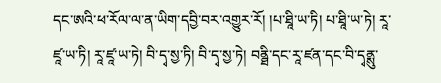དང་ཨའི་ཕ་རོལ་ལ་ན་ཡིག་དབྱི་བར་འགྱུར་རོ། །པ་ཐཱི་ཡ་ཏི། པ་ཐཱི་ཡ་ཏེ། རཱ་ཛཱ་ཡ་ཏི། རཱ་ཛཱ་ཡ་ཏེ། བི་དྭ་སྱ་ཏི། བི་དྭ་སྱ་ཏེ། བནྠི་དང་རཱ་ཛན་དང་བི་དྭནྶུ་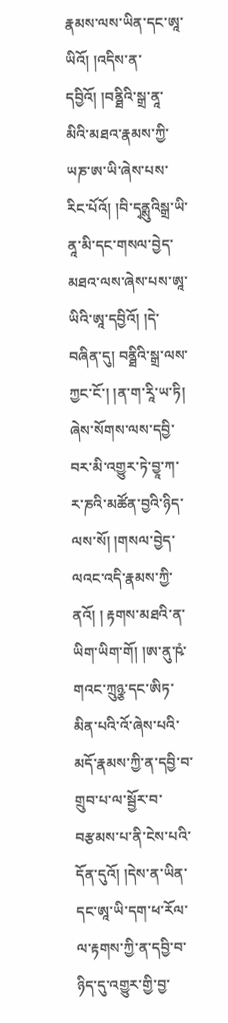རྣམས་ལས་ཡིན་དང་ཨཱ་ཡིའོ། །འདིས་ན་དབྱིའོ། །བནྠིའི་སྒྲ་ནཱ་ མིའི་མཐའ་རྣམས་ཀྱི་ཡཎ་ཨ་ཡི་ཞེས་པས་རིང་པོའོ། །བི་དྭནྶུའིསྒྲ་ཡི་ནཱ་མི་དང་གསལ་བྱེད་མཐའ་ལས་ཞེས་པས་ཨཱ་ཡིའི་ཨཱ་དབྱིའོ། །དེ་བཞིན་དུ། བནྠིའི་སྒྲ་ལས་ཀྱང་ངོ་། །ན་ག་རཱི་ཡ་ཏི། ཞེས་སོགས་ལས་དབྱི་བར་མི་འགྱུར་ཏེ་བྱཱ་ཀ་ར་ཎའི་མཚོན་བྱའི་ཉིད་ལས་སོ། །གསལ་བྱེད་ལའང་འདི་རྣམས་ཀྱི་ནའོ། ། རྟགས་མཐའི་ན་ཡིག་ཡིག་གོ། །ཨ་ནུ་ཥཾ་གའང་ཀྲུཉྩ་དང་ཨིཏ་མིན་པའི་འོ་ཞེས་པའི་མདོ་རྣམས་ཀྱི་ན་དབྱི་བ་གྲུབ་པ་ལ་སྦྱོར་བ་བརྩམས་པ་ནི་ངེས་པའི་དོན་དུའོ། །དེས་ན་ཡིན་དང་ཨཱ་ཡི་དག་ཕ་རོལ་ལ་རྟགས་ཀྱི་ན་དབྱི་བ་ཉིད་དུ་འགྱུར་གྱི་བྱ་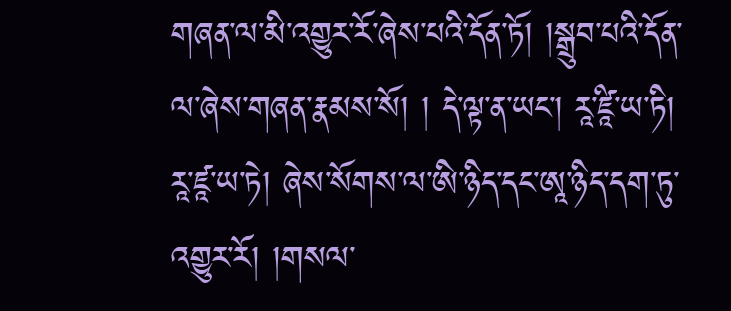གཞན་ལ་མི་འགྱུར་རོ་ཞེས་པའི་དོན་ཏོ། །སྒྲུབ་པའི་དོན་ལ་ཞེས་གཞན་རྣམས་སོ། ། དེ་ལྟ་ན་ཡང་། རཱ་ཛཱི་ཡ་ཏི། རཱ་ཛཱ་ཡ་ཏེ། ཞེས་སོགས་ལ་ཨི་ཉིད་དང་ཨཱ་ཉིད་དག་ཏུ་འགྱུར་རོ། །གསལ་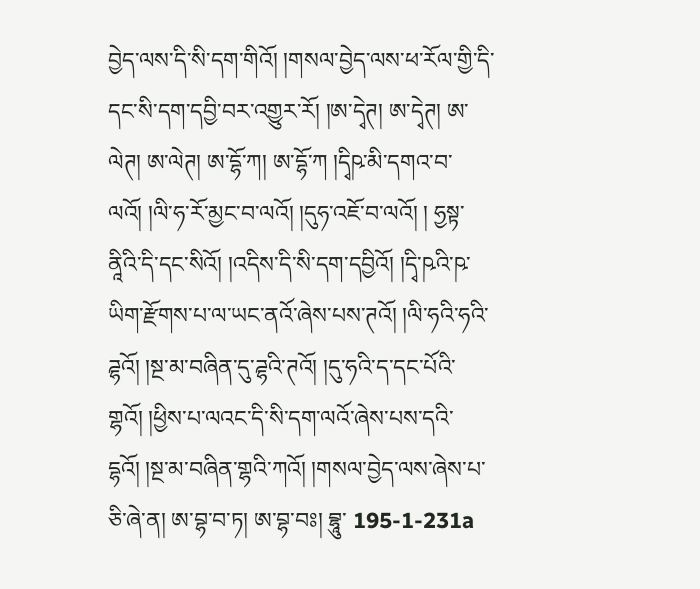བྱེད་ལས་དི་སི་དག་གིའོ། །གསལ་བྱེད་ལས་ཕ་རོལ་གྱི་དི་དང་སི་དག་དབྱི་བར་འགྱུར་རོ། །ཨ་དྭེཊ། ཨ་དྭེཊ། ཨ་ལེཊ། ཨ་ལེཊ། ཨ་དྷོ་ཀ། ཨ་དྷོ་ཀ །དྭིཥ་མི་དགའ་བ་ལའོ། །ལི་ཧ་རོ་མྱང་བ་ལའོ། །དུཧ་འཇོ་བ་ལའོ། ། ཧྱསྟ་ནཱིའི་དི་དང་སིའོ། །འདིས་དི་སི་དག་དབྱིའོ། །དྭི་ཥའི་ཥ་ཡིག་རྫོགས་པ་ལ་ཡང་ནའོ་ཞེས་པས་ཊའོ། །ལི་ཧའི་ཧའི་ཌྷའོ། །སྔ་མ་བཞིན་དུ་ཌྷའི་ཊའོ། །དུ་ཧའི་ད་དང་པོའི་གྷའོ། །ཕྱིས་པ་ལའང་དི་སི་དག་ལའོ་ཞེས་པས་དའི་དྷའོ། །སྔ་མ་བཞིན་གྷའི་ཀའོ། །གསལ་བྱེད་ལས་ཞེས་པ་ཅི་ཞེ་ན། ཨ་བྷ་བ་ཏ། ཨ་བྷ་བཿ། བྷཱུ་ 195-1-231a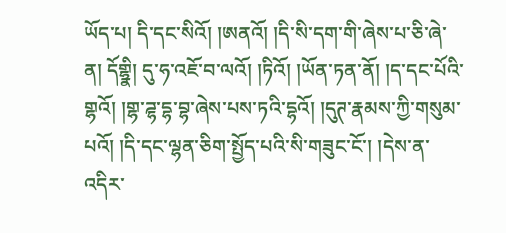ཡོད་པ། དི་དང་སིའོ། །ཨནའོ། །དི་སི་དག་གི་ཞེས་པ་ཅི་ཞེ་ན། དོགྷྣི། དུ་ཧ་འཇོ་བ་ལའོ། །ཏིའོ། །ཡོན་ཏན་ནོ། །ད་དང་པོའི་གྷའོ། །གྷ་ཌྷ་དྷ་བྷ་ཞེས་པས་ཏའི་དྷའོ། །དུཊ་རྣམས་ཀྱི་གསུམ་པའོ། །དི་དང་ལྷན་ཅིག་སྤྱོད་པའི་སི་གཟུང་ངོ་། །དེས་ན་འདིར་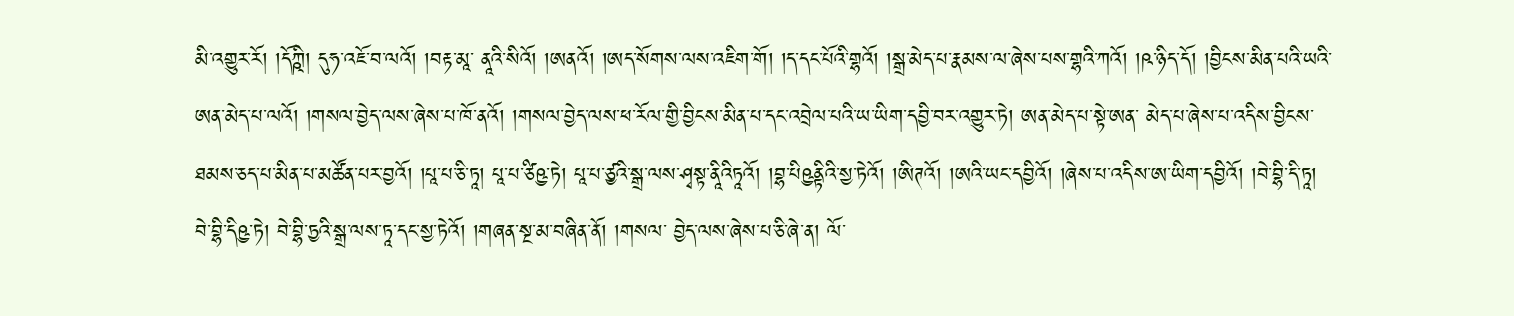མི་འགྱུར་རོ། །དོཀྵི། དུཧ་འཇོ་བ་ལའོ། །བརྟ་མཱ་ ནཱའི་སིའོ། །ཨནའོ། །ཨད་སོགས་ལས་འཇིག་གོ། །ད་དང་པོའི་གྷའོ། །སྒྲ་མེད་པ་རྣམས་ལ་ཞེས་པས་གྷའི་ཀའོ། །ཥ་ཉིད་དོ། །བྱིངས་མིན་པའི་ཡའི་ཨན་མེད་པ་ལའོ། །གསལ་བྱེད་ལས་ཞེས་པ་ཁོ་ནའོ། །གསལ་བྱེད་ལས་ཕ་རོལ་གྱི་བྱིངས་མིན་པ་དང་འབྲེལ་པའི་ཡ་ཡིག་དབྱི་བར་འགྱུར་ཏེ། ཨན་མེད་པ་སྟེ་ཨན་ མེད་པ་ཞེས་པ་འདིས་བྱིངས་ཐམས་ཅད་པ་མིན་པ་མཚོན་པར་བྱའོ། །པཱ་པ་ཅི་ཏཱ། པཱ་པ་ཙིཥྱ་ཏེ། པཱ་པ་ཙྱའི་སྒྲ་ལས་ཤྭསྟ་ནཱིའིཏཱའོ། །བྷ་པིཥྱནྟིའི་སྱ་ཏེའོ། །ཨིཊའོ། །ཨའི་ཡང་དབྱིའོ། །ཞེས་པ་འདིས་ཨ་ཡིག་དབྱིའོ། །བེ་བྷི་དི་ཏཱ། བེ་བྷི་དིཥྱ་ཏེ། བེ་བྷི་ཏྱའི་སྒྲ་ལས་ཏཱ་དང་སྱ་ཏེའོ། །གཞན་སྔ་མ་བཞིན་ནོ། །གསལ་ བྱེད་ལས་ཞེས་པ་ཅི་ཞེ་ན། ལོ་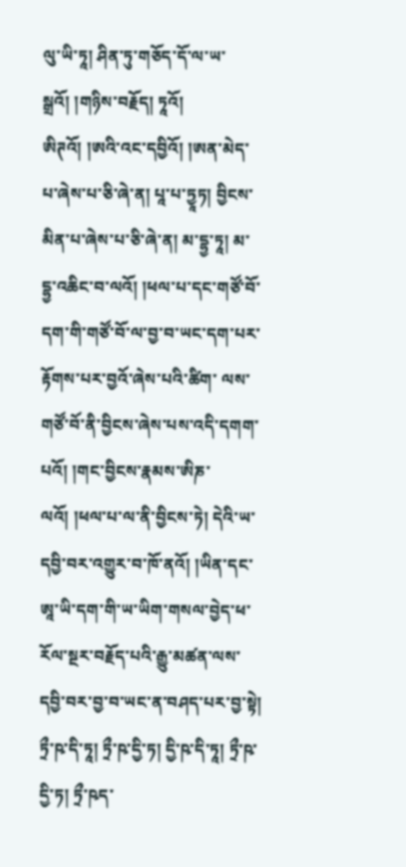ལུ་ཡི་ཏཱ། ཤིན་ཏུ་གཅོད་དོ་ལ་ཡ་སྒྲའོ། །གཉིས་བརྗོད། ཏཱའོ། ཨིཊའོ། །ཨའི་འང་དབྱིའོ། །ཨན་མེད་པ་ཞེས་པ་ཅི་ཞེ་ན། པཱ་པ་ཏྱཱཏ། བྱིངས་མིན་པ་ཞེས་པ་ཅི་ཞེ་ན། མ་དྷྱ་ཏཱ། མ་དྷྱ་འཆིང་བ་ལའོ། །ཕལ་པ་དང་གཙོ་བོ་དག་གི་གཙོ་བོ་ལ་བྱ་བ་ཡང་དག་པར་རྟོགས་པར་བྱའོ་ཞེས་པའི་ཚིག་ ལས་གཙོ་བོ་ནི་བྱིངས་ཞེས་པས་འདི་དགག་པའོ། །གང་བྱིངས་རྣམས་ཨིཎ་ལའོ། །ཕལ་པ་ལ་ནི་བྱིངས་ཏེ། དེའི་ཡ་དབྱི་བར་འགྱུར་བ་ཁོ་ནའོ། །ཡིན་དང་ཨཱ་ཡི་དག་གི་ཡ་ཡིག་གསལ་བྱེད་ཕ་རོལ་སྔར་བརྗོད་པའི་རྒྱུ་མཚན་ལས་དབྱི་བར་བྱ་བ་ཡང་ན་བཤད་པར་བྱ་སྟེ། ཏྲྀ་ཥ་དི་ཏཱ། ཏྲྀ་ཥ་དྱི་ཏ། དྱི་ཥ་དི་ཏཱ། ཏྲྀ་ཥ་དྱི་ཏ། ཏྲྀ་ཥད་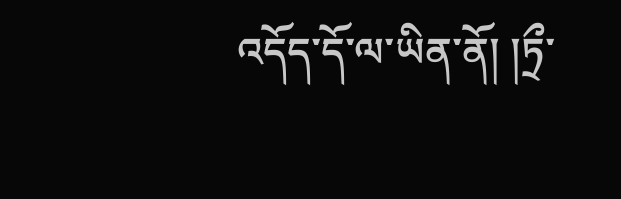འདོད་དོ་ལ་ཡིན་ནོ། །ཏྲྀ་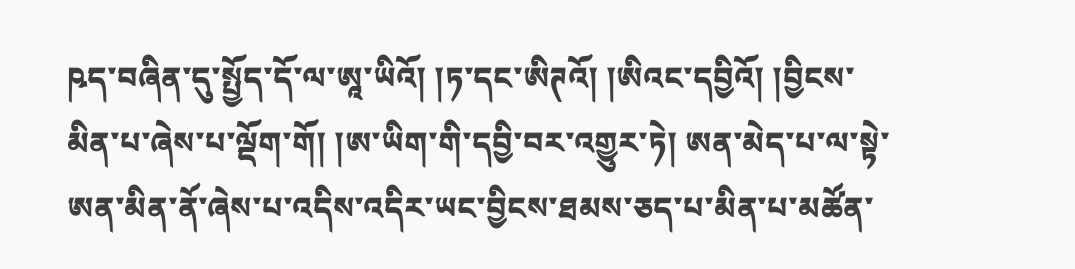ཥད་བཞིན་དུ་སྤྱོད་དོ་ལ་ཨཱ་ཡིའོ། །ཏ་དང་ཨིཊའོ། །ཨིའང་དབྱིའོ། །བྱིངས་མིན་པ་ཞེས་པ་ལྡོག་གོ། །ཨ་ཡིག་གི་དབྱི་བར་འགྱུར་ཏེ། ཨན་མེད་པ་ལ་སྟེ་ཨན་མིན་ནོ་ཞེས་པ་འདིས་འདིར་ཡང་བྱིངས་ཐམས་ཅད་པ་མིན་པ་མཚོན་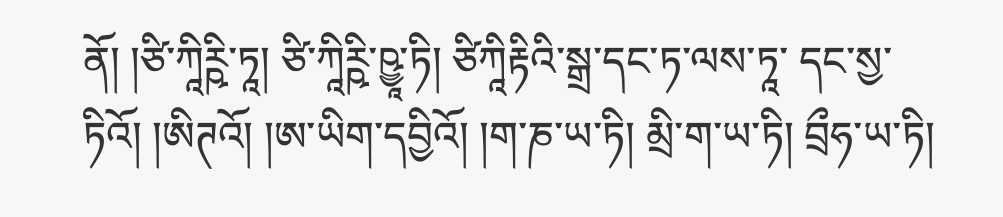ནོ། །ཙི་ཀཱིཪྵི་ཏཱ། ཙི་ཀཱིཪྵི་ཥྱཱ་ཏི། ཙིཀཱིརྟིའི་སྒྲ་དང་ཏ་ལས་ཏཱ་ དང་སྱ་ཏིའོ། །ཨིཊའོ། །ཨ་ཡིག་དབྱིའོ། །ག་ཎ་ཡ་ཏི། མྲི་ག་ཡ་ཏི། བྲྀཧ་ཡ་ཏི།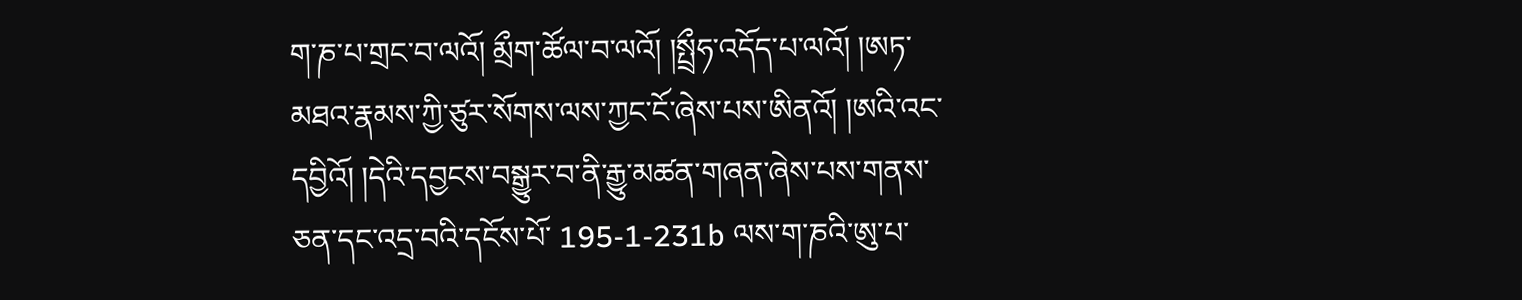ག་ཎ་པ་གྲང་བ་ལའོ། མྲྀག་ཚོལ་བ་ལའོ། །སྤྲྀཧ་འདོད་པ་ལའོ། །ཨཏ་མཐའ་རྣམས་ཀྱི་ཙུར་སོགས་ལས་ཀྱང་ངོ་ཞེས་པས་ཨིནའོ། །ཨའི་འང་དབྱིའོ། །དེའི་དབྱངས་བསྒྱུར་བ་ནི་རྒྱུ་མཚན་གཞན་ཞེས་པས་གནས་ཅན་དང་འདྲ་བའི་དངོས་པོ་ 195-1-231b ལས་ག་ཎའི་ཨུ་པ་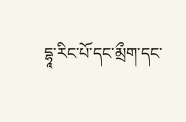དྷཱ་རིང་པོ་དང་མྲྀག་དང་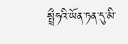སྤྲྀཧའི་ཡོན་ཏན་དུ་མི་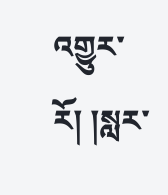འགྱུར་རོ། །སླར་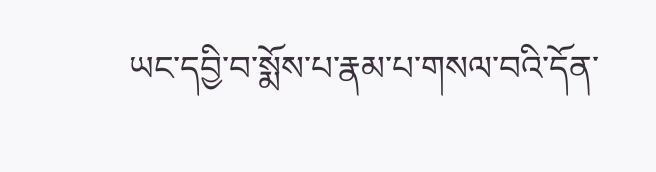ཡང་དབྱི་བ་སྨོས་པ་རྣམ་པ་གསལ་བའི་དོན་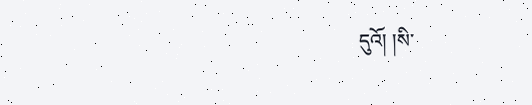དུའོ། །སི་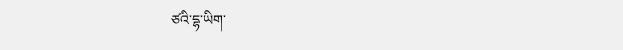ཙའི་དྷ་ཡིག་